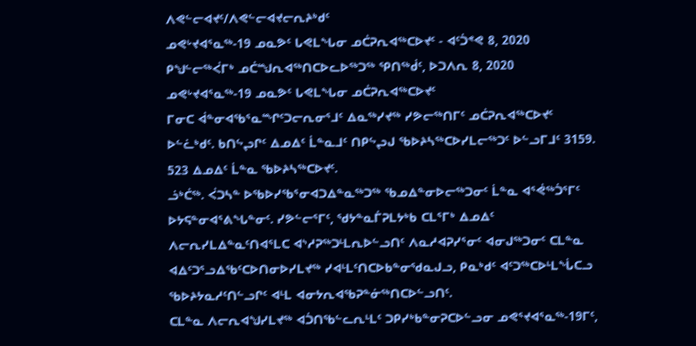ᐱᕙᓪᓕᐊᔪᑦ/ᐱᕙᓪᓕᐊᔪᓕᕆᔨᒃᑯᑦ
ᓄᕙᒡᔪᐊᕐᓇᖅ-19 ᓄᓇᕗᑦ ᒐᕙᒪᖓᓂ ᓄᑖᕈᕆᐊᖅᑕᐅᔪᑦ - ᐊᑦᑑᕝᕙ 8, 2020
ᑭᖑᓪᓕᖅᐹᒥᒃ ᓄᑖᙳᕆᐊᖅᑎᑕᐅᓚᐅᖅᑐᖅ ᕿᑎᖅᑰᑦ, ᐅᑐᐱᕆ 8, 2020
ᓄᕙᒡᔪᐊᕐᓇᖅ-19 ᓄᓇᕗᑦ ᒐᕙᒪᖓᓂ ᓄᑖᕈᕆᐊᖅᑕᐅᔪᑦ
ᒥᓂᑕ ᐋᓐᓂᐊᖃᕐᓇᙱᑦᑐᓕᕆᓂᕐᒧᑦ ᐃᓇᖅᓯᔪᖅ ᓯᕗᓕᖅᑎᒥᑦ ᓄᑖᕈᕆᐊᖅᑕᐅᔪᑦ
ᐅᓪᓛᒃᑯᑦ. ᑲᑎᖦᖢᒋᑦ ᐃᓄᐃᑦ ᒫᓐᓇᒧᑦ ᑎᑭᖦᖢᒍ ᖃᐅᔨᓴᖅᑕᐅᓯᒪᓕᖅᑐᑦ ᐅᓪᓗᒥᒧᑦ 3159. 523 ᐃᓄᐃᑦ ᒫᓐᓇ ᖃᐅᔨᓴᖅᑕᐅᔪᑦ.
ᓘᒃᑖᖅ. ᐹᑐᓴᓐ ᐅᖃᐅᓯᖃᕐᓂᐊᑐᐃᓐᓇᖅᑐᖅ ᖃᓄᐃᓐᓂᐅᓕᖅᑐᓂᑦ ᒫᓐᓇ ᐊᕐᕚᖅᑑᕐᒥᑦ ᐅᔭᕋᓐᓂᐊᕐᕕᖓᓐᓂᑦ. ᓯᕗᓪᓕᕐᒥᑦ, ᖁᔭᓐᓇᒦᕈᒪᔭᒃᑲ ᑕᒪᕐᒥᒃ ᐃᓄᐃᑦ ᐱᓕᕆᓯᒪᐃᓐᓇᑦᑎᐊᕐᒪᑕ ᐊᔅᓱᕈᖅᑐᒻᒪᕆᐅᓪᓗᑎᑦ ᐱᓇᓱᐊᕈᓯᕐᓂᑦ ᐊᓂᒍᖅᑐᓂᑦ ᑕᒪᓐᓇ ᐊᐃᑦᑐᕐᓗᐃᖃᑦᑕᐅᑎᓂᐅᓯᒪᔪᖅ ᓯᐊᒻᒪᑦᑎᑕᐅᑲᓐᓂᖁᓇᒍᓗ, ᑭᓇᒃᑯᑦ ᐊᑦᑐᖅᑕᐅᒻᒪᖔᑕᓗ ᖃᐅᔨᔭᓇᓱᑦᑎᓪᓗᒋᑦ ᐊᒻᒪ ᐊᓂᔭᕆᐊᖃᕈᓐᓃᖅᑎᑕᐅᓪᓗᑎᑦ.
ᑕᒪᓐᓇ ᐱᓕᕆᐊᖑᓯᒪᔪᖅ ᐊᑑᑎᖃᓪᓚᕆᒻᒪᑦ ᑐᑭᓯᒃᑲᓐᓂᕈᑕᐅᓪᓗᓂ ᓄᕙᕐᔪᐊᕐᓇᖅ-19ᒥᑦ,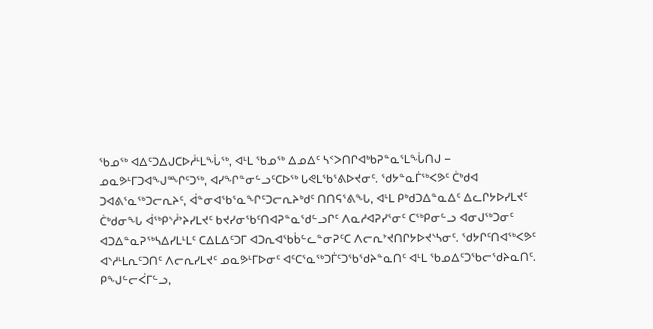ᖃᓄᖅ ᐊᐃᑦᑐᐃᒍᑕᐅᓲᒻᒪᖔᖅ, ᐊᒻᒪ ᖃᓄᖅ ᐃᓄᐃᑦ ᓴᑉᐳᑎᒋᐊᒃᑲᕈᓐᓇᕐᒪᖔᑎᒍ − ᓄᓇᕗᒻᒥᑐᐊᖑᙱᑦᑐᖅ, ᐊᓯᖏᓐᓂᓪᓗᑦᑕᐅᖅ ᒐᕙᒪᖃᕐᕕᐅᔪᓂᑦ. ᖁᔭᓐᓇᒦᖅᐸᕗᑦ ᑖᒃᑯᐊ ᑐᐊᕕᕐᓇᖅᑐᓕᕆᔨᑦ, ᐋᓐᓂᐊᖃᕐᓇᖏᑦᑐᓕᕆᔨᒃᑯᑦ ᑎᑎᕋᕐᕕᖓ, ᐊᒻᒪ ᑭᒃᑯᑐᐃᓐᓇᐃᑦ ᐃᓚᒋᔭᐅᓯᒪᔪᑦ ᑖᒃᑯᓂᖓ ᐋᖅᑭᔅᓲᔾᔨᓯᒪᔪᑦ ᑲᔪᓯᓂᖃᑦᑎᐊᕈᓐᓇᖁᓪᓗᒋᑦ ᐱᓇᓱᐊᕈᓯᕐᓂᑦ ᑕᖅᑭᓂᓪᓗ ᐊᓂᒍᖅᑐᓂᑦ ᐊᑐᐃᓐᓇᕈᖅᓴᐃᓯᒪᒻᒪᑦ ᑕᐃᒪᐃᑦᑐᒥ ᐊᑐᕆᐊᖃᑳᓪᓚᓐᓂᕈᑦᑕ ᐱᓕᕆᔾᔪᑎᒋᔭᐅᔪᔅᓴᓂᑦ. ᖁᔭᒋᑦᑎᐊᖅᐸᕗᑦ ᐊᔅᓱᒻᒪᕆᑦᑐᑎᑦ ᐱᓕᕆᓯᒪᔪᑦ ᓄᓇᕗᒻᒥᐅᓂᑦ ᐊᑦᑕᕐᓇᖅᑐᒦᑦᑐᖃᖁᔨᓐᓇᑎᑦ ᐊᒻᒪ ᖃᓄᐃᑦᑐᖃᓕᖁᔨᓇᑎᑦ.
ᑭᖑᓪᓕᐹᒥᓪᓗ,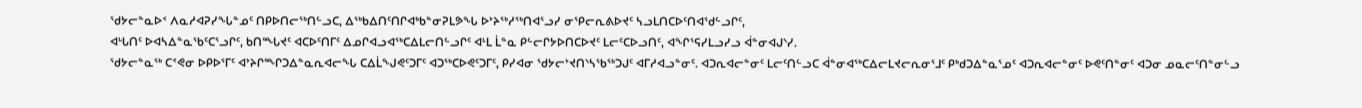ᖁᔭᓕᓐᓇᐅᑉ ᐱᓇᓱᐊᕈᓯᖓᓐᓄᑦ ᑎᑭᐅᑎᓕᖅᑎᓪᓗᑕ, ᐃᖅᑲᐃᑎᑦᑎᒋᐊᒃᑲᓐᓂᕈᒪᕗᖓ ᐅᔾᔨᖅᓱᖅᑎᐊᕐᓗᓯ ᓂᕿᓕᕆᕕᐅᔪᑦ ᓴᓗᒪᑎᑕᐅᑦᑎᐊᖁᓪᓗᒋᑦ,
ᐊᒡᒐᑎᑦ ᐅᐊᓴᐃᓐᓇᖃᑦᑕᕐᓗᒋᑦ, ᑲᑎᙵᔪᑦ ᐊᑕᐅᑦᑎᒥᑦ ᐃᓄᒋᐊᓗᐊᖅᑕᐃᒪᓕᑎᓪᓗᒋᑦ ᐊᒻᒪ ᒫᓐᓇ ᑭᓪᓕᒋᔭᐅᑎᑕᐅᔪᑦ ᒪᓕᑦᑕᐅᓗᑎᑦ, ᐊᖏᕐᕋᓯᒪᓗᓯᓗ ᐋᓐᓂᐊᒍᔅᓯ.
ᖁᔭᓕᓐᓇᖅ ᑕᕝᕙᓂ ᐅᑭᐅᕐᒥᑦ ᐊᔾᔨᒋᙱᑐᐃᓐᓇᕆᐊᓕᖓ ᑕᐃᒫᖑᕙᑦᑐᒥᑦ ᐊᑐᖅᑕᐅᕙᑦᑐᒥᑦ, ᑭᓯᐊᓂ ᖁᔭᓕᔾᔪᑎᔅᓴᖃᖅᑐᒍᑦ ᐊᒥᓱᐊᓗᓐᓂᑦ. ᐊᑐᕆᐊᓕᓐᓂᑦ ᒪᓕᑦᑎᓪᓗᑕ ᐋᓐᓂᐊᖅᑕᐃᓕᒪᔪᓕᕆᓂᕐᒧᑦ ᑭᒃᑯᑐᐃᓐᓇᕐᓄᑦ ᐊᑐᕆᐊᓕᓐᓂᑦ ᐅᕙᑦᑎᓐᓂᑦ ᐊᑐᓂ ᓄᓇᓕᑦᑎᓐᓂᓪᓗ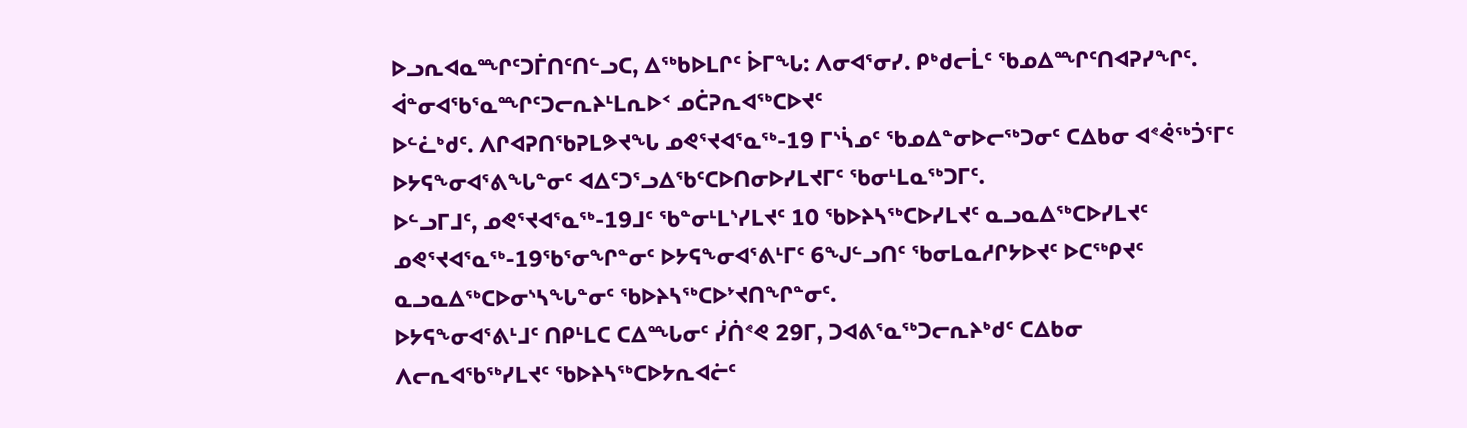ᐅᓗᕆᐊᓇᙱᑦᑐᒦᑎᑦᑎᓪᓗᑕ, ᐃᖅᑲᐅᒪᒋᑦ ᐆᒥᖓ: ᐱᓂᐊᕐᓂᓯ. ᑭᒃᑯᓕᒫᑦ ᖃᓄᐃᙱᑦᑎᐊᕈᓯᖏᑦ.
ᐋᓐᓂᐊᖃᕐᓇᙱᑦᑐᓕᕆᔨᒻᒪᕆᐅᑉ ᓄᑖᕈᕆᐊᖅᑕᐅᔪᑦ
ᐅᓪᓛᒃᑯᑦ. ᐱᒋᐊᕈᑎᖃᕈᒪᕗᔪᖓ ᓄᕙᕐᔪᐊᕐᓇᖅ-19 ᒥᔅᓵᓄᑦ ᖃᓄᐃᓐᓂᐅᓕᖅᑐᓂᑦ ᑕᐃᑲᓂ ᐊᕝᕚᖅᑑᕐᒥᑦ ᐅᔭᕋᖕᓂᐊᕐᕕᖓᓐᓂᑦ ᐊᐃᑦᑐᕐᓗᐃᖃᑦᑕᐅᑎᓂᐅᓯᒪᔪᒥᑦ ᖃᓂᒻᒪᓇᖅᑐᒥᑦ.
ᐅᓪᓗᒥᒧᑦ, ᓄᕙᕐᔪᐊᕐᓇᖅ-19ᒧᑦ ᖃᓐᓂᒻᒪᔅᓯᒪᔪᑦ 10 ᖃᐅᔨᓴᖅᑕᐅᓯᒪᔪᑦ ᓇᓗᓇᐃᖅᑕᐅᓯᒪᔪᑦ ᓄᕙᕐᔪᐊᕐᓇᖅ-19ᖃᕐᓂᖏᓐᓂᑦ ᐅᔭᕋᖕᓂᐊᕐᕕᒻᒥᑦ 6ᖑᓪᓗᑎᑦ ᖃᓂᒪᓇᓱᒋᔭᐅᔪᑦ ᐅᑕᖅᑭᔪᑦ ᓇᓗᓇᐃᖅᑕᐅᓂᔅᓴᖓᓐᓂᑦ ᖃᐅᔨᓴᖅᑕᐅᔾᔪᑎᖏᓐᓂᑦ.
ᐅᔭᕋᖕᓂᐊᕐᕕᒻᒧᑦ ᑎᑭᒻᒪᑕ ᑕᐃᙵᓂᑦ ᓰᑏᕝᕙ 29ᒥ, ᑐᐊᕕᕐᓇᖅᑐᓕᕆᔨᒃᑯᑦ ᑕᐃᑲᓂ ᐱᓕᕆᐊᖃᖅᓯᒪᔪᑦ ᖃᐅᔨᓴᖅᑕᐅᔭᕆᐊᓖᑦ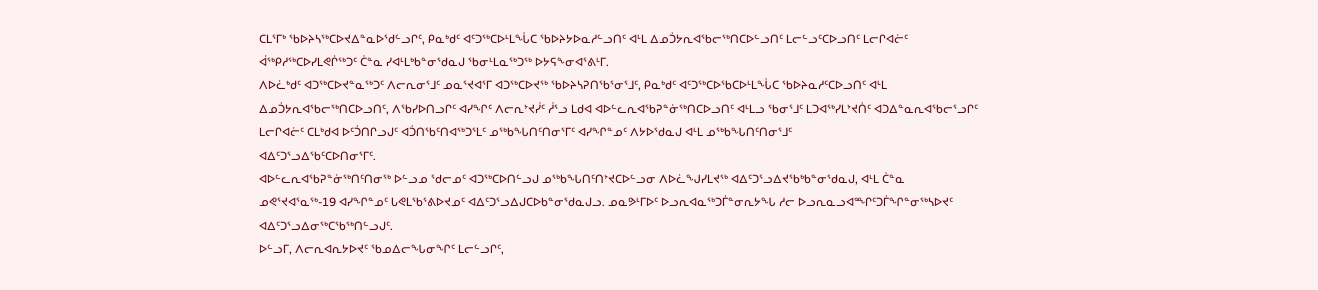ᑕᒪᕐᒥᒃ ᖃᐅᔨᓴᖅᑕᐅᔪᐃᓐᓇᐅᖁᓪᓗᒋᑦ, ᑭᓇᒃᑯᑦ ᐊᑦᑐᖅᑕᐅᒻᒪᖔᑕ ᖃᐅᔨᔭᐅᓇᓱᓪᓗᑎᑦ ᐊᒻᒪ ᐃᓄᑑᔭᕆᐊᖃᓕᖅᑎᑕᐅᓪᓗᑎᑦ ᒪᓕᓪᓗᑦᑕᐅᓗᑎᑦ ᒪᓕᒋᐊᓖᑦ ᐋᖅᑭᓱᖅᑕᐅᓯᒪᕙᒌᖅᑐᑦ ᑖᓐᓇ ᓯᐊᒻᒪᒃᑲᓐᓂᖁᓇᒍ ᖃᓂᒻᒪᓇᖅᑐᖅ ᐅᔭᕋᖕᓂᐊᕐᕕᒻᒥ.
ᐱᐅᓛᒃᑯᑦ ᐊᑐᖅᑕᐅᔪᓐᓇᖅᑐᑦ ᐱᓕᕆᓂᕐᒧᑦ ᓄᓇᕐᔪᐊᕐᒥ ᐊᑐᖅᑕᐅᔪᖅ ᖃᐅᔨᓴᕈᑎᖃᕐᓂᕐᒧᑦ, ᑭᓇᒃᑯᑦ ᐊᑦᑐᖅᑕᐅᖃᑕᐅᒻᒪᖔᑕ ᖃᐅᔨᓇᓱᑦᑕᐅᓗᑎᑦ ᐊᒻᒪ ᐃᓄᑑᔭᕆᐊᖃᓕᖅᑎᑕᐅᓗᑎᑦ, ᐱᖃᓯᐅᑎᓗᒋᑦ ᐊᓯᖏᑦ ᐱᓕᕆᔾᔪᓰᑦ ᓲᕐᓗ ᒪᑯᐊ ᐊᐅᓪᓚᕆᐊᖃᕈᓐᓃᖅᑎᑕᐅᓗᑎᑦ ᐊᒻᒪᓗ ᖃᓂᕐᒧᑦ ᒪᑐᐊᖅᓯᒪᔾᔪᑏᑦ ᐊᑐᐃᓐᓇᕆᐊᖃᓕᕐᓗᒋᑦ ᒪᓕᒋᐊᓖᑦ ᑕᒪᒃᑯᐊ ᐅᑦᑑᑎᒋᓗᒍᑦ ᐊᑑᑎᖃᑦᑎᐊᖅᑐᕐᒪᑦ ᓄᖅᑲᖓᑎᑦᑎᓂᕐᒥᑦ ᐊᓯᖏᓐᓄᑦ ᐱᔭᐅᖁᓇᒍ ᐊᒻᒪ ᓄᖅᑲᖓᑎᑦᑎᓂᕐᒧᑦ
ᐊᐃᑦᑐᕐᓗᐃᖃᑦᑕᐅᑎᓂᕐᒥᑦ.
ᐊᐅᓪᓚᕆᐊᖃᕈᓐᓃᖅᑎᑦᑎᓂᖅ ᐅᓪᓗᓄ ᖁᓕᓄᑦ ᐊᑐᖅᑕᐅᑎᓪᓗᒍ ᓄᖅᑲᖓᑎᑦᑎᔾᔪᑕᐅᓪᓗᓂ ᐱᐅᓛᖑᓯᒪᔪᖅ ᐊᐃᑦᑐᕐᓗᐃᔪᖃᒃᑲᓐᓂᖁᓇᒍ, ᐊᒻᒪ ᑖᓐᓇ ᓄᕙᕐᔪᐊᕐᓇᖅ-19 ᐊᓯᖏᓐᓄᑦ ᒐᕙᒪᖃᕐᕕᐅᔪᓄᑦ ᐊᐃᑦᑐᕐᓗᐃᒍᑕᐅᑲᓐᓂᖁᓇᒍᓗ. ᓄᓇᕗᒻᒥᐅᑦ ᐅᓗᕆᐊᓇᖅᑐᒦᓐᓂᕆᔭᖓ ᓱᓕ ᐅᓗᕆᓇᓗᐊᙱᑦᑐᒦᖏᓐᓂᖅᓴᐅᔪᑦ ᐊᐃᑦᑐᕐᓗᐃᓂᖅᑕᖃᖅᑎᓪᓗᒍᑦ.
ᐅᓪᓗᒥ, ᐱᓕᕆᐊᕆᔭᐅᔪᑦ ᖃᓄᐃᓕᖓᓂᖏᑦ ᒪᓕᓪᓗᒋᑦ,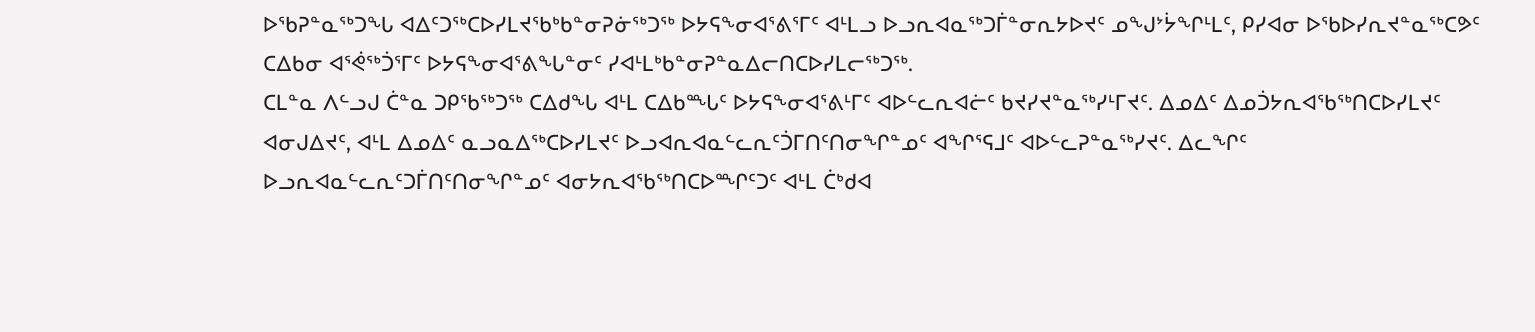ᐅᖃᕈᓐᓇᖅᑐᖓ ᐊᐃᑦᑐᖅᑕᐅᓯᒪᔪᖃᒃᑲᓐᓂᕈᓃᖅᑐᖅ ᐅᔭᕋᖕᓂᐊᕐᕕᕐᒥᑦ ᐊᒻᒪᓗ ᐅᓗᕆᐊᓇᖅᑐᒦᓐᓂᕆᔭᐅᔪᑦ ᓄᖑᔾᔮᖏᒻᒪᑦ, ᑭᓯᐊᓂ ᐅᖃᐅᓯᕆᔪᓐᓇᖅᑕᕗᑦ ᑕᐃᑲᓂ ᐊᕐᕚᖅᑑᕐᒥᑦ ᐅᔭᕋᖕᓂᐊᕐᕕᖓᓐᓂᑦ ᓯᐊᒻᒪᒃᑲᓐᓂᕈᓐᓇᐃᓕᑎᑕᐅᓯᒪᓕᖅᑐᖅ.
ᑕᒪᓐᓇ ᐱᓪᓗᒍ ᑖᓐᓇ ᑐᑭᖃᖅᑐᖅ ᑕᐃᑯᖓ ᐊᒻᒪ ᑕᐃᑲᙵᑦ ᐅᔭᕋᖕᓂᐊᕐᕕᒻᒥᑦ ᐊᐅᓪᓚᕆᐊᓖᑦ ᑲᔪᓯᔪᓐᓇᖅᓯᒻᒥᔪᑦ. ᐃᓄᐃᑦ ᐃᓄᑑᔭᕆᐊᖃᖅᑎᑕᐅᓯᒪᔪᑦ ᐊᓂᒍᐃᔪᑦ, ᐊᒻᒪ ᐃᓄᐃᑦ ᓇᓗᓇᐃᖅᑕᐅᓯᒪᔪᑦ ᐅᓗᐊᕆᐊᓇᓪᓚᕆᑦᑑᒥᑎᑦᑎᓂᖏᓐᓄᑦ ᐊᖏᕐᕋᒧᑦ ᐊᐅᓪᓚᕈᓐᓇᖅᓯᔪᑦ. ᐃᓚᖏᑦ ᐅᓗᕆᐊᓇᓪᓚᕆᑦᑐᒦᑎᑦᑎᓂᖏᓐᓄᑦ ᐊᓂᔭᕆᐊᖃᖅᑎᑕᐅᙱᑦᑐᑦ ᐊᒻᒪ ᑖᒃᑯᐊ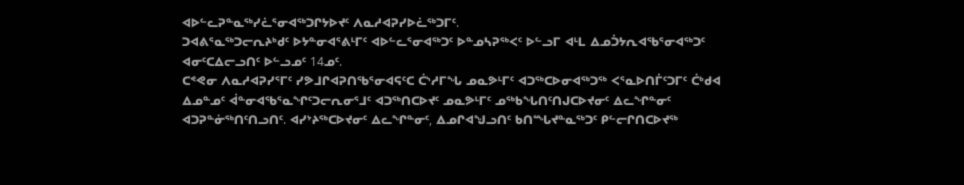ᐊᐅᓪᓚᕈᓐᓇᖅᓯᓛᕐᓂᐊᖅᑐᒋᔭᐅᔪᑦ ᐱᓇᓱᐊᕈᓯᐅᓛᖅᑐᒥᑦ.
ᑐᐊᕕᕐᓇᖅᑐᓕᕆᔨᒃᑯᑦ ᐅᔭᓐᓂᐊᕐᕕᒻᒥᑦ ᐊᐅᓪᓚᕐᓂᐊᖅᑐᑦ ᐅᓐᓄᓴᕈᖅᐸᑦ ᐅᓪᓗᒥ ᐊᒻᒪ ᐃᓄᑑᔭᕆᐊᖃᕐᓂᐊᖅᑐᑦ ᐊᓂᑦᑕᐃᓕᓗᑎᑦ ᐅᓪᓗᓄᑦ 14ᓄᑦ.
ᑕᕝᕙᓂ ᐱᓇᓱᐊᕈᓯᕐᒥᑦ ᓯᕗᒧᒋᐊᕈᑎᖃᕐᓂᐊᕋᑦᑕ ᑖᔅᓱᒥᖓ ᓄᓇᕗᒻᒥᑦ ᐊᑐᖅᑕᐅᓂᐊᖅᑐᖅ ᐸᕐᓇᐅᑎᒦᑦᑐᒥᑦ ᑖᒃᑯᐊ ᐃᓄᓐᓄᑦ ᐋᓐᓂᐊᖃᕐᓇᖏᑦᑐᓕᕆᓂᕐᒧᑦ ᐊᑐᖅᑎᑕᐅᔪᑦ ᓄᓇᕗᒻᒥᑦ ᓄᖅᑲᖓᑎᑦᑎᒍᑕᐅᔪᓂᑦ ᐃᓚᖏᓐᓂᑦ ᐊᑐᕈᓐᓃᖅᑎᑦᑎᓗᑎᑦ. ᐊᓯᔾᔨᖅᑕᐅᔪᓂᑦ ᐃᓚᖏᓐᓂᑦ, ᐃᓄᒋᐊᖑᓗᑎᑦ ᑲᑎᙵᔪᓐᓇᖅᑐᑦ ᑭᓪᓕᒋᑎᑕᐅᔪᖅ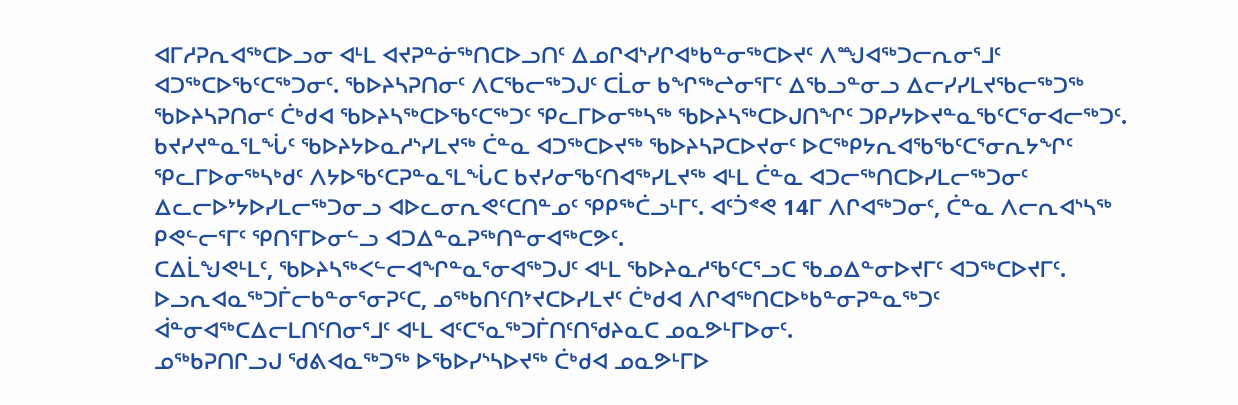ᐊᒥᓱᕈᕆᐊᖅᑕᐅᓗᓂ ᐊᒻᒪ ᐊᔪᕈᓐᓃᖅᑎᑕᐅᓗᑎᑦ ᐃᓄᒋᐊᔅᓯᒋᐊᒃᑲᓐᓂᖅᑕᐅᔪᑦ ᐱᙳᐊᖅᑐᓕᕆᓂᕐᒧᑦ ᐊᑐᖅᑕᐅᖃᑦᑕᖅᑐᓂᑦ. ᖃᐅᔨᓴᕈᑎᓂᑦ ᐱᑕᖃᓕᖅᑐᒍᑦ ᑕᒫᓂ ᑲᖏᖅᖠᓂᕐᒥᑦ ᐃᖃᓗᓐᓂᓗ ᐃᓕᓯᓯᒪᔪᖃᓕᖅᑐᖅ ᖃᐅᔨᓴᕈᑎᓂᑦ ᑖᒃᑯᐊ ᖃᐅᔨᓴᖅᑕᐅᖃᑦᑕᖅᑐᑦ ᕿᓚᒥᐅᓂᖅᓴᖅ ᖃᐅᔨᓴᖅᑕᐅᒍᑎᖏᑦ ᑐᑭᓯᔭᐅᔪᓐᓇᖃᑦᑕᕐᓂᐊᓕᖅᑐᑦ. ᑲᔪᓯᔪᓐᓇᕐᒪᖔᑦ ᖃᐅᔨᔭᐅᓇᓱᔅᓯᒪᔪᖅ ᑖᓐᓇ ᐊᑐᖅᑕᐅᔪᖅ ᖃᐅᔨᓴᕈᑕᐅᔪᓂᑦ ᐅᑕᖅᑭᔭᕆᐊᖃᖃᑦᑕᕐᓂᕆᔭᖏᑦ ᕿᓚᒥᐅᓂᖅᓴᒃᑯᑦ ᐱᔭᐅᖃᑦᑕᕈᓐᓇᕐᒪᖔᑕ ᑲᔪᓯᓂᖃᑦᑎᐊᖅᓯᒪᔪᖅ ᐊᒻᒪ ᑖᓐᓇ ᐊᑐᓕᖅᑎᑕᐅᓯᒪᓕᖅᑐᓂᑦ ᐃᓚᓕᐅᔾᔭᐅᓯᒪᓕᖅᑐᓂᓗ ᐊᐅᓚᓂᕆᕙᑦᑕᑎᓐᓄᑦ ᕿᑭᖅᑖᓗᒻᒥᑦ. ᐊᑦᑑᕝᕙ 14ᒥ ᐱᒋᐊᖅᑐᓂᑦ, ᑖᓐᓇ ᐱᓕᕆᐊᔅᓴᖅ ᑭᕙᓪᓕᕐᒥᑦ ᕿᑎᕐᒥᐅᓂᓪᓗ ᐊᑐᐃᓐᓇᕈᖅᑎᓐᓂᐊᖅᑕᕗᑦ.
ᑕᐃᒫᖑᕙᒻᒪᑦ, ᖃᐅᔨᓴᖅᐸᓪᓕᐊᖏᓐᓇᕐᓂᐊᖅᑐᒍᑦ ᐊᒻᒪ ᖃᐅᔨᓇᓱᖃᑦᑕᕐᓗᑕ ᖃᓄᐃᓐᓂᐅᔪᒥᑦ ᐊᑐᖅᑕᐅᔪᒥᑦ. ᐅᓗᕆᐊᓇᖅᑐᒦᓕᑲᓐᓂᕐᓂᕈᑦᑕ, ᓄᖅᑲᑎᑦᑎᔾᔪᑕᐅᓯᒪᔪᑦ ᑖᒃᑯᐊ ᐱᒋᐊᖅᑎᑕᐅᒃᑲᓐᓂᕈᓐᓇᖅᑐᑦ ᐋᓐᓂᐊᖅᑕᐃᓕᒪᑎᑦᑎᓂᕐᒧᑦ ᐊᒻᒪ ᐊᑦᑕᕐᓇᖅᑐᒦᑎᑦᑎᖁᔨᓇᑕ ᓄᓇᕗᒻᒥᐅᓂᑦ.
ᓄᖅᑲᕈᑎᒋᓗᒍ ᖁᕕᐊᓇᖅᑐᖅ ᐅᖃᐅᓯᔅᓴᐅᔪᖅ ᑖᒃᑯᐊ ᓄᓇᕗᒻᒥᐅ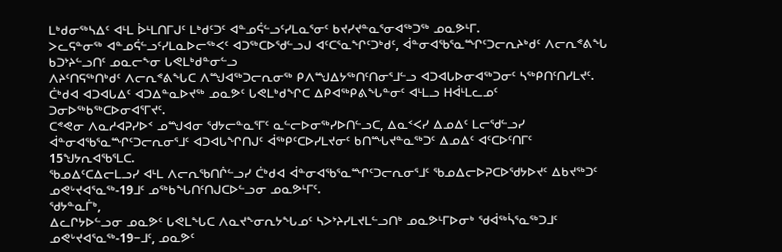ᒪᒃᑯᓂᖅᓴᐃᑦ ᐊᒻᒪ ᐆᒻᒪᑎᒥᒍᑦ ᒪᒃᑯᑦᑐᑦ ᐊᓐᓄᕌᓪᓗᑦᓯᒪᓇᕐᓂᑦ ᑲᔪᓯᔪᓐᓇᕐᓂᐊᖅᑐᖅ ᓄᓇᕗᒻᒥ.
ᐳᓚᕋᓐᓂᖅ ᐊᓐᓄᕌᓪᓗᑦᓯᒪᓇᐅᓕᖅᐸᑦ ᐊᑐᖅᑕᐅᖁᓪᓗᒍ ᐊᑦᑕᕐᓇᖏᑦᑐᒃᑯᑦ, ᐋᓐᓂᐊᖃᕐᓇᙱᑦᑐᓕᕆᔨᒃᑯᑦ ᐱᓕᕆᕝᕕᖓ ᑲᑐᔾᔨᓪᓗᑎᑦ ᓄᓇᓕᖕᓂ ᒐᕙᒪᒃᑯᓐᓂᓪᓗ
ᐱᔨᑦᑎᕋᖅᑎᒃᑯᑦ ᐱᓕᕆᕝᕕᖓᑕ ᐱᙳᐊᖅᑐᓕᕆᓂᖅ ᑭᐱᙳᐃᔭᖅᑎᑦᑎᓂᕐᒧᓪᓗ ᐊᑐᐊᒐᐅᓂᐊᖅᑐᓂᑦ ᓴᖅᑭᑎᑦᑎᓯᒪᔪᑦ. ᑖᒃᑯᐊ ᐊᑐᐊᒐᐃᑦ ᐊᑐᐃᓐᓇᐅᔪᖅ ᓄᓇᕗᑦ ᒐᕙᒪᒃᑯᖏᑕ ᐃᑭᐊᖅᑭᕕᖓᓐᓂᑦ ᐊᒻᒪᓗ ᕼᐋᒻᒪᓚᓄᑦ ᑐᓂᐅᖅᑲᖅᑕᐅᓂᐊᕐᒥᔪᑦ.
ᑕᕝᕙᓂ ᐱᓇᓱᐊᕈᓯᐅᑉ ᓄᙳᐊᓂ ᖁᔭᓕᓐᓇᕐᒥᑦ ᓇᓪᓕᐅᓂᖅᓯᐅᑎᓪᓗᑕ, ᐃᓇᑉᐸᓯ ᐃᓄᐃᑦ ᒪᓕᖁᓪᓗᓯ ᐋᓐᓂᐊᖃᕐᓇᙱᑦᑐᓕᕆᓂᕐᒧᑦ ᐊᑐᐊᒐᖏᑎᒍᑦ ᐋᖅᑭᑦᑕᐅᓯᒪᔪᓂᑦ ᑲᑎᙵᔪᓐᓇᖅᑐᑦ ᐃᓄᐃᑦ ᐊᑦᑕᐅᑦᑎᒥᑦ 15ᖑᔭᕆᐊᖃᕐᒪᑕ.
ᖃᓄᐃᑦᑕᐃᓕᒪᓗᓯ ᐊᒻᒪ ᐱᓕᕆᖃᑎᒌᓪᓗᓯ ᑖᒃᑯᐊ ᐋᓐᓂᐊᖃᕐᓇᙱᑦᑐᓕᕆᓂᕐᒧᑦ ᖃᓄᐃᓕᐅᕈᑕᐅᖁᔭᐅᔪᑦ ᐃᑲᔪᖅᑐᑦ ᓄᕙᒡᔪᐊᕐᓇᖅ-19ᒧᑦ ᓄᖅᑲᖓᑎᑦᑎᒍᑕᐅᓪᓗᓂ ᓄᓇᕗᒻᒥᑦ.
ᖁᔭᓐᓇᒦᒃ,
ᐃᓚᒋᔭᐅᓪᓗᓂ ᓄᓇᕗᑦ ᒐᕙᒪᖓᑕ ᐱᓇᔪᖕᓂᕆᔭᖓᓄᑦ ᓴᐳᔾᔨᓯᒪᔪᒪᓪᓗᑎᒃ ᓄᓇᕗᒻᒥᐅᓂᒃ ᖁᐋᖅᓵᕐᓇᖅᑐᒧᑦ ᓄᕙᒡᔪᐊᕐᓇᖅ-19−ᒧᑦ, ᓄᓇᕗᑦ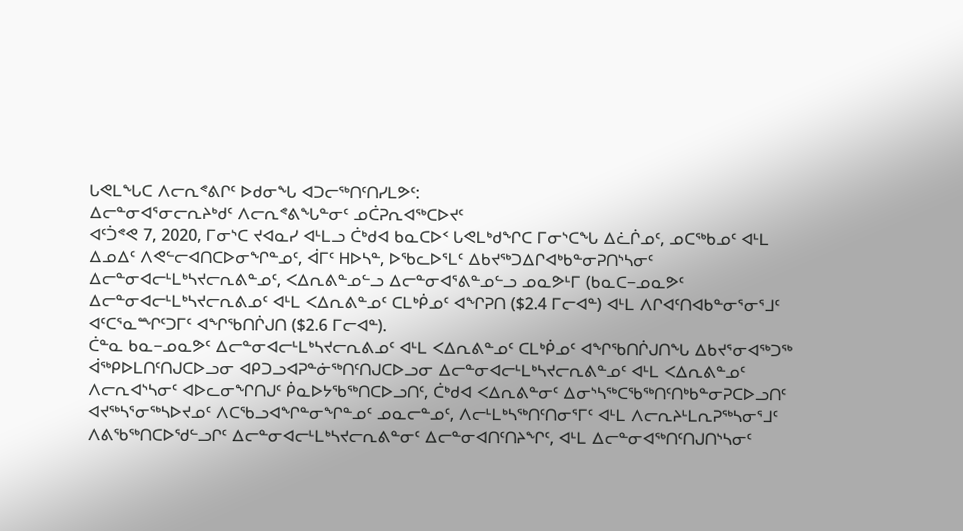ᒐᕙᒪᖓᑕ ᐱᓕᕆᕝᕕᒋᑦ ᐅᑯᓂᖓ ᐊᑐᓕᖅᑎᑦᑎᓯᒪᕗᑦ:
ᐃᓕᓐᓂᐊᕐᓂᓕᕆᔨᒃᑯᑦ ᐱᓕᕆᕝᕕᖓᓐᓂᑦ ᓄᑖᕈᕆᐊᖅᑕᐅᔪᑦ
ᐊᑦᑑᕝᕙ 7, 2020, ᒥᓂᔅᑕ ᔪᐊᓇᓯ ᐊᒻᒪᓗ ᑖᒃᑯᐊ ᑲᓇᑕᐅᑉ ᒐᕙᒪᒃᑯᖏᑕ ᒥᓂᔅᑕᖓ ᐃᓛᒌᓄᑦ, ᓄᑕᖅᑲᓄᑦ ᐊᒻᒪ ᐃᓄᐃᑦ ᐱᕙᓪᓕᐊᑎᑕᐅᓂᖏᓐᓄᑦ, ᐋᒥᑦ ᕼᐅᓴᓐ, ᐅᖃᓚᐅᕐᒪᑦ ᐃᑲᔪᖅᑐᐃᒋᐊᒃᑲᓐᓂᕈᑎᔅᓴᓂᑦ ᐃᓕᓐᓂᐊᓕᒻᒪᒃᓴᔪᓕᕆᕕᓐᓄᑦ, ᐸᐃᕆᕕᓐᓄᓪᓗ ᐃᓕᓐᓂᐊᕐᕕᓐᓄᓪᓗ ᓄᓇᕗᒻᒥ (ᑲᓇᑕ−ᓄᓇᕗᑦ ᐃᓕᓐᓂᐊᓕᒻᒪᒃᓴᔪᓕᕆᕕᓄᑦ ᐊᒻᒪ ᐸᐃᕆᕕᓐᓄᑦ ᑕᒪᒃᑮᓄᑦ ᐊᖏᕈᑎ ($2.4 ᒥᓕᐊᓐ) ᐊᒻᒪ ᐱᒋᐊᑦᑎᐊᑲᓐᓂᕐᓂᕐᒧᑦ ᐊᑦᑕᕐᓇᙱᑦᑐᒥᑦ ᐊᖏᖃᑎᒌᒍᑎ ($2.6 ᒥᓕᐊᓐ).
ᑖᓐᓇ ᑲᓇ−ᓄᓇᕗᑦ ᐃᓕᓐᓂᐊᓕᒻᒪᒃᓴᔪᓕᕆᕕᓄᑦ ᐊᒻᒪ ᐸᐃᕆᕕᓐᓄᑦ ᑕᒪᒃᑮᓄᑦ ᐊᖏᖃᑎᒌᒍᑎᖓ ᐃᑲᔪᕐᓂᐊᖅᑐᖅ ᐋᖅᑭᐅᒪᑎᑦᑎᒍᑕᐅᓗᓂ ᐊᑭᑐᓗᐊᕈᓐᓃᖅᑎᑦᑎᒍᑕᐅᓗᓂ ᐃᓕᓐᓂᐊᓕᒻᒪᒃᓴᔪᓕᕆᕕᓐᓄᑦ ᐊᒻᒪ ᐸᐃᕆᕕᓐᓄᑦ ᐱᓕᕆᐊᔅᓴᓂᑦ ᐊᐅᓚᓂᖏᑎᒍᑦ ᑮᓇᐅᔭᖃᖅᑎᑕᐅᓗᑎᑦ, ᑖᒃᑯᐊ ᐸᐃᕆᕕᓐᓂᑦ ᐃᓂᔅᓴᖅᑕᖃᖅᑎᑦᑎᒃᑲᓐᓂᕈᑕᐅᓗᑎᑦ ᐊᔪᖅᓴᕐᓂᖅᓴᐅᔪᓄᑦ ᐱᑕᖃᓗᐊᖏᓐᓂᖏᓐᓄᑦ ᓄᓇᓕᓐᓄᑦ, ᐱᓕᒻᒪᒃᓴᖅᑎᑦᑎᓂᕐᒥᑦ ᐊᒻᒪ ᐱᓕᕆᔨᒻᒪᕆᕈᖅᓴᓂᕐᒧᑦ ᐱᕕᖃᖅᑎᑕᐅᖁᓪᓗᒋᑦ ᐃᓕᓐᓂᐊᓕᒻᒪᒃᓴᔪᓕᕆᕕᓐᓂᑦ ᐃᓕᓐᓂᐊᑎᑦᑎᔨᖏᑦ, ᐊᒻᒪ ᐃᓕᓐᓂᐊᖅᑎᑦᑎᒍᑎᔅᓴᓂᑦ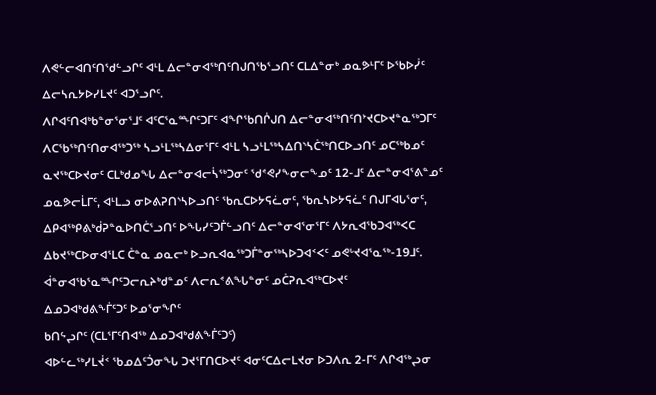ᐱᕙᓪᓕᐊᑎᑦᑎᖁᓪᓗᒋᑦ ᐊᒻᒪ ᐃᓕᓐᓂᐊᖅᑎᑦᑎᒍᑎᖃᕐᓗᑎᑦ ᑕᒪᐃᓐᓂᒃ ᓄᓇᕗᒻᒥᑦ ᐅᖃᐅᓰᑦ ᐃᓕᓴᕆᔭᐅᓯᒪᔪᑦ ᐊᑐᕐᓗᒋᑦ.
ᐱᒋᐊᑦᑎᐊᒃᑲᓐᓂᕐᓂᕐᒧᑦ ᐊᑦᑕᕐᓇᙱᑦᑐᒥᑦ ᐊᖏᖃᑎᒌᒍᑎ ᐃᓕᓐᓂᐊᖅᑎᑦᑎᔾᔪᑕᐅᔪᓐᓇᖅᑐᒥᑦ ᐱᑕᖃᖅᑎᑦᑎᓂᐊᖅᑐᖅ ᓴᓗᒻᒪᖅᓴᐃᓂᕐᒥᑦ ᐊᒻᒪ ᓴᓗᒻᒪᖅᓴᐃᑎᔅᓴᑖᖅᑎᑕᐅᓗᑎᑦ ᓄᑕᖅᑲᓄᑦ ᓇᔪᖅᑕᐅᔪᓂᑦ ᑕᒪᒃᑯᓄᖓ ᐃᓕᓐᓂᐊᓕᓵᖅᑐᓂᑦ ᖁᕝᕙᓯᖕᓂᓕᖕᓄᑦ 12-ᒧᑦ ᐃᓕᓐᓂᐊᕐᕕᓐᓄᑦ ᓄᓇᕗᓕᒫᒥᑦ, ᐊᒻᒪᓗ ᓂᐅᕕᕈᑎᔅᓴᐅᓗᑎᑦ ᖃᕆᑕᐅᔭᕋᓛᓂᑦ, ᖃᕆᓴᐅᔭᕋᓛᑦ ᑎᒍᒥᐊᒐᕐᓂᑦ, ᐃᑭᐊᖅᑭᕕᒃᑰᕈᓐᓇᐅᑎᑖᕐᓗᑎᑦ ᐅᖓᓯᑦᑐᒦᓪᓗᑎᑦ ᐃᓕᓐᓂᐊᕐᓂᕐᒥᑦ ᐱᔭᕆᐊᖃᑐᐊᖅᐸᑕ
ᐃᑲᔪᖅᑕᐅᓂᐊᕐᒪᑕ ᑖᓐᓇ ᓄᓇᓕᒃ ᐅᓗᕆᐊᓇᖅᑐᒦᓐᓂᖅᓴᐅᑐᐊᑉᐸᑦ ᓄᕙᒡᔪᐊᕐᓇᖅ-19ᒧᑦ.
ᐋᓐᓂᐊᖃᕐᓇᙱᑦᑐᓕᕆᔨᒃᑯᓐᓄᑦ ᐱᓕᕆᕝᕕᖓᓐᓂᑦ ᓄᑖᕈᕆᐊᖅᑕᐅᔪᑦ
ᐃᓄᑐᐊᒃᑯᕕᖕᒦᑦᑐᑦ ᐅᓄᕐᓂᖏᑦ
ᑲᑎᖦᖢᒋᑦ (ᑕᒪᕐᒥᑦᑎᐊᖅ ᐃᓄᑐᐊᒃᑯᕕᖕᒦᑦᑐᑦ)
ᐊᐅᓪᓚᖅᓯᒪᔫᑉ ᖃᓄᐃᑦᑑᓂᖓ ᑐᔪᕐᒥᑎᑕᐅᔪᑦ ᐊᓂᑦᑕᐃᓕᒪᔪᓂ ᐅᑐᐱᕆ 2-ᒥᑦ ᐱᒋᐊᖅᖢᓂ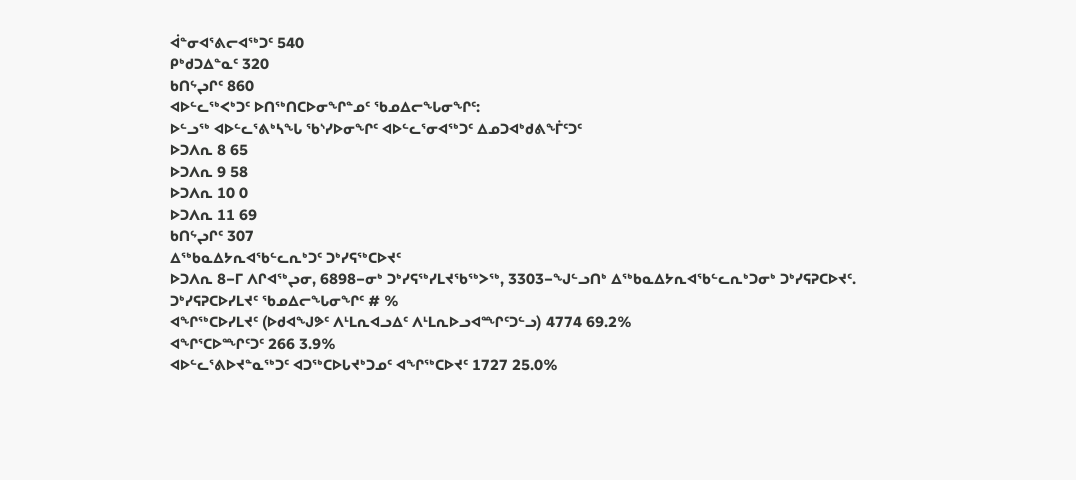ᐋᓐᓂᐊᕐᕕᓕᐊᖅᑐᑦ 540
ᑭᒃᑯᑐᐃᓐᓇᑦ 320
ᑲᑎᖦᖢᒋᑦ 860
ᐊᐅᓪᓚᖅᐸᒃᑐᑦ ᐅᑎᖅᑎᑕᐅᓂᖏᓐᓄᑦ ᖃᓄᐃᓕᖓᓂᖏᑦ:
ᐅᓪᓗᖅ ᐊᐅᓪᓚᕐᕕᒃᓴᖓ ᖃᔅᓯᐅᓂᖏᑦ ᐊᐅᓪᓚᕐᓂᐊᖅᑐᑦ ᐃᓄᑐᐊᒃᑯᕕᖕᒦᑦᑐᑦ
ᐅᑐᐱᕆ 8 65
ᐅᑐᐱᕆ 9 58
ᐅᑐᐱᕆ 10 0
ᐅᑐᐱᕆ 11 69
ᑲᑎᖦᖢᒋᑦ 307
ᐃᖅᑲᓇᐃᔭᕆᐊᖃᓪᓚᕆᒃᑐᑦ ᑐᒃᓯᕋᖅᑕᐅᔪᑦ
ᐅᑐᐱᕆ 8−ᒥ ᐱᒋᐊᖅᖢᓂ, 6898−ᓂᒃ ᑐᒃᓯᕋᖅᓯᒪᔪᖃᖅᐳᖅ, 3303−ᖑᓪᓗᑎᒃ ᐃᖅᑲᓇᐃᔭᕆᐊᖃᓪᓚᕆᒃᑐᓂᒃ ᑐᒃᓯᕋᕈᑕᐅᔪᑦ.
ᑐᒃᓯᕋᕈᑕᐅᓯᒪᔪᑦ ᖃᓄᐃᓕᖓᓂᖏᑦ # %
ᐊᖏᖅᑕᐅᓯᒪᔪᑦ (ᐅᑯᐊᖑᕗᑦ ᐱᒻᒪᕆᐊᓗᐃᑦ ᐱᒻᒪᕆᐅᓗᐊᙱᑦᑐᓪᓗ) 4774 69.2%
ᐊᖏᕐᑕᐅᙱᑦᑐᑦ 266 3.9%
ᐊᐅᓪᓚᕐᕕᐅᔪᓐᓇᖅᑐᑦ ᐊᑐᖅᑕᐅᒐᔪᒃᑐᓄᑦ ᐊᖏᖅᑕᐅᔪᑦ 1727 25.0%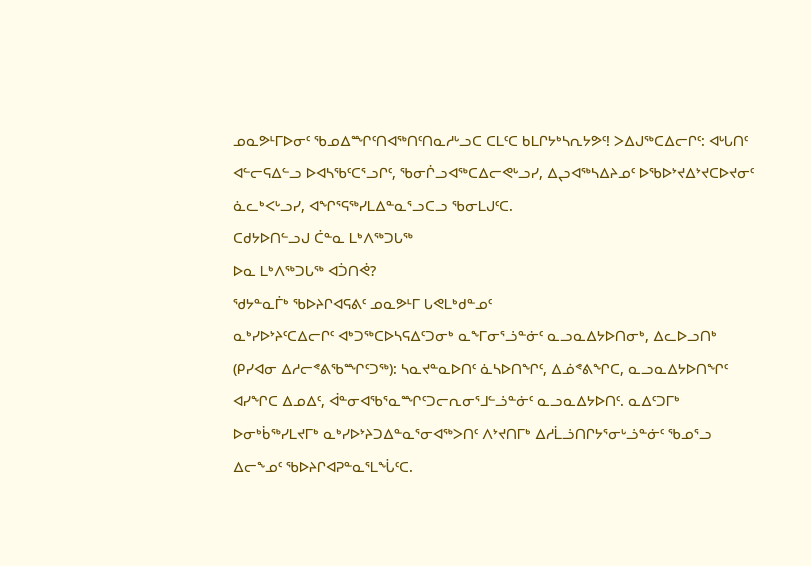ᓄᓇᕗᒻᒥᐅᓂᑦ ᖃᓄᐃᙱᑦᑎᐊᖅᑎᑦᑎᓇᓱᒡᓗᑕ ᑕᒪᑦᑕ ᑲᒪᒋᔭᒃᓴᕆᔭᕗᑦ! ᐳᐃᒍᖅᑕᐃᓕᒋᑦ: ᐊᒡᒐᑎᑦ ᐊᓪᓕᕋᐃᓪᓗ ᐅᐊᓴᖃᑦᑕᕐᓗᒋᑦ, ᖃᓂᒌᓗᐊᖅᑕᐃᓕᕙᒡᓗᓯ, ᐃᖢᐊᖅᓴᐃᔨᓄᑦ ᐅᖃᐅᔾᔪᐃᔾᔪᑕᐅᔪᓂᑦ ᓈᓚᒃᐸᒡᓗᓯ, ᐊᖏᕐᕋᖅᓯᒪᐃᓐᓇᕐᓗᑕᓗ ᖃᓂᒪᒍᑦᑕ.
ᑕᑯᔭᐅᑎᓪᓗᒍ ᑖᓐᓇ ᒪᒃᐱᖅᑐᒐᖅ
ᐅᓇ ᒪᒃᐱᖅᑐᒐᖅ ᐊᑑᑎᕚ?
ᖁᔭᓐᓇᒦᒃ ᖃᐅᔨᒋᐊᕋᕕᑦ ᓄᓇᕗᒻᒥ ᒐᕙᒪᒃᑯᓐᓄᑦ
ᓇᒃᓯᐅᔾᔨᑦᑕᐃᓕᒋᑦ ᐊᒃᑐᖅᑕᐅᓴᕋᐃᑦᑐᓂᒃ ᓇᖕᒥᓂᕐᓘᓐᓃᑦ ᓇᓗᓇᐃᔭᐅᑎᓂᒃ, ᐃᓚᐅᓗᑎᒃ (ᑭᓯᐊᓂ ᐃᓱᓕᕝᕕᖃᙱᑦᑐᖅ): ᓴᓇᔪᓐᓇᐅᑎᑦ ᓈᓴᐅᑎᖏᑦ, ᐃᓅᕝᕕᖏᑕ, ᓇᓗᓇᐃᔭᐅᑎᖏᑦ ᐊᓯᖏᑕ ᐃᓄᐃᑦ, ᐋᓐᓂᐊᖃᕐᓇᙱᑦᑐᓕᕆᓂᕐᒧᓪᓘᓐᓃᑦ ᓇᓗᓇᐃᔭᐅᑎᑦ. ᓇᐃᑦᑐᒥᒃ ᐅᓂᒃᑳᖅᓯᒪᔪᒥᒃ ᓇᒃᓯᐅᔾᔨᑐᐃᓐᓇᕐᓂᐊᖅᐳᑎᑦ ᐱᔾᔪᑎᒥᒃ ᐃᓱᒫᓘᑎᒋᔭᕐᓂᒡᓘᓐᓃᑦ ᖃᓄᕐᓗ ᐃᓕᖕᓄᑦ ᖃᐅᔨᒋᐊᕈᓐᓇᕐᒪᖔᑦᑕ.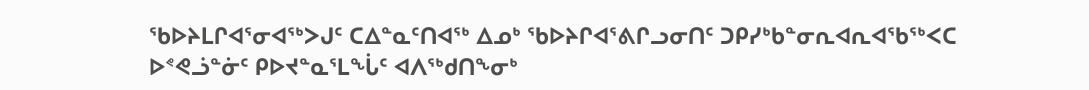ᖃᐅᔨᒪᒋᐊᕐᓂᐊᖅᐳᒍᑦ ᑕᐃᓐᓇᑦᑎᐊᖅ ᐃᓄᒃ ᖃᐅᔨᒋᐊᕐᕕᒋᓗᓂᑎᑦ ᑐᑭᓯᒃᑲᓐᓂᕆᐊᕆᐊᖃᖅᐸᑕ ᐅᕝᕙᓘᓐᓃᑦ ᑭᐅᔪᓐᓇᕐᒪᖔᑦ ᐊᐱᖅᑯᑎᖕᓂᒃ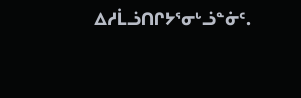ᐃᓱᒫᓘᑎᒋᔭᕐᓂᒡᓘᓐᓃᑦ.